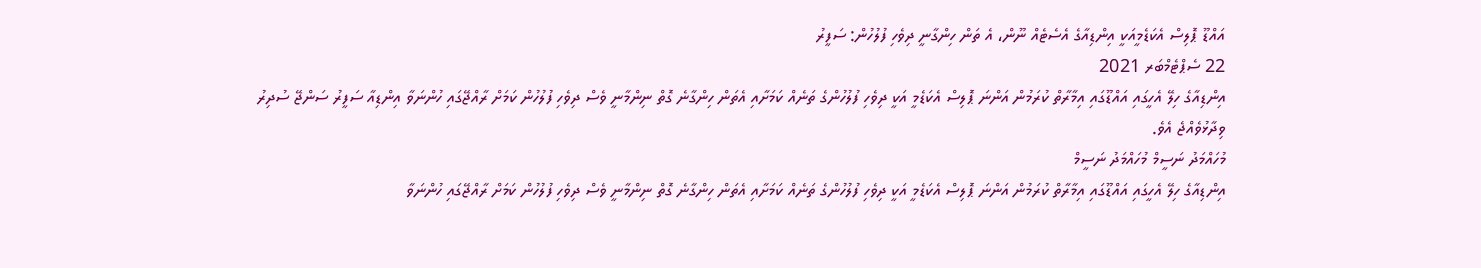އައްޑޫ ޕޮލިސް އެކަޑެމީއަކީ އިންޑިއާގެ އެސެޓެއް ނޫން، އެ ތަން ހިންގާނީ ދިވެހި ފުލުހުން: ސަފީރު
22 ސެޕްޓެމްބަރ 2021
އިންޑިއާގެ ހިލޭ އެހީގައި އައްޑޫގައި އިމާރާތް ކުރަމުން އަންނަ ޕޮލިސް އެކަޑެމީ އަކީ ދިވެހި ފުލުހުންގެ ތަނެއް ކަމަށާއި އެތަން ހިންގާނެ ގޮތް ނިންމާނީ ވެސް ދިވެހި ފުލުހުން ކަމަށް ރާއްޖޭގައި ހުންނަވާ އިންޑިއާ ސަފީރު ސަންޖޭ ސުދިރު ވިދާޅުވެއްޖެ އެވެ.
މުހައްމަދު ނަސީމް މުހައްމަދު ނަސީމް
އިންޑިއާގެ ހިލޭ އެހީގައި އައްޑޫގައި އިމާރާތް ކުރަމުން އަންނަ ޕޮލިސް އެކަޑެމީ އަކީ ދިވެހި ފުލުހުންގެ ތަނެއް ކަމަށާއި އެތަން ހިންގާނެ ގޮތް ނިންމާނީ ވެސް ދިވެހި ފުލުހުން ކަމަށް ރާއްޖޭގައި ހުންނަވާ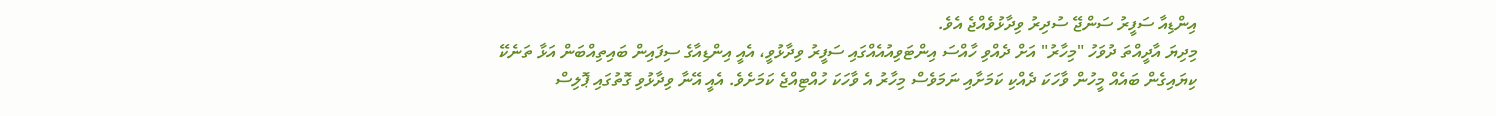އިންޑިއާ ސަފީރު ސަންޖޭ ސުދިރު ވިދާޅުވެއްޖެ އެވެ.
މިދިޔަ އާދީއްތަ ދުވަހު "މިހާރު" އަށް ދެއްވި ހާއްސަ އިންޓަވިއުއެއްގައި ސަފީރު ވިދާޅުވީ، އެއީ އިންޑިއާގެ ސިފައިން ބައިތިއްބަން އަޅާ ތަނެކޭ ކިޔައިގެން ބައެއް މީހުން ވާހަކަ ދެއްކި ކަމަށާއި ނަމަވެސް މިހާރު އެ ވާހަކަ ހުއްޓިއްޖެ ކަމަށެވެ. އެއީ އޭނާ ވިދާޅުވި ގޮތުގައި ޕޮލިސް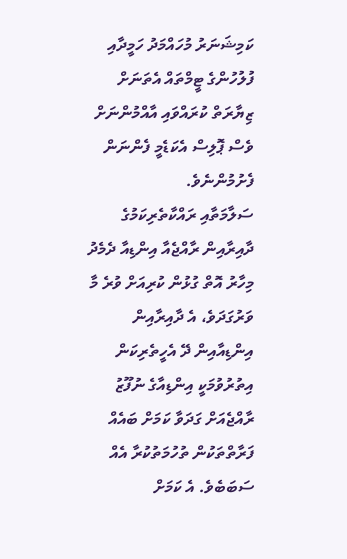ކަމިޝަނަރު މުހައްމަދު ހަމީދާއި ފުލުހުންގެ ޓީމްތައް އެތަނަށް ޒިޔާރަތް ކުރައްވައި އާއްމުންނަށް ވެސް ޕޮލިސް އެކަޑެމީ ފެންނަން ފެށުމުންނެވެ.
ސަލާމަތާއި ރައްކާތެރިކަމުގެ ދާއިރާއިން ރާއްޖެއާ އިންޑިއާ ދެމެދު މިހާރު އޮތް ގުޅުން ކުރިއަށް ވުރެ މާ ވަރުގަދަވެ، އެ ދާއިރާއިން އިންޑިއާއިން ދޭ އެހީތެރިކަން އިތުރުވުމަކީ އިންޑިއާގެ ނުފޫޒު ރާއްޖެއަށް ގަދަވާ ކަމަށް ބައެއް ފަރާތްތަކުން ތުހުމަތުކުރާ އެއް ސަބަބެވެ. އެ ކަމަށް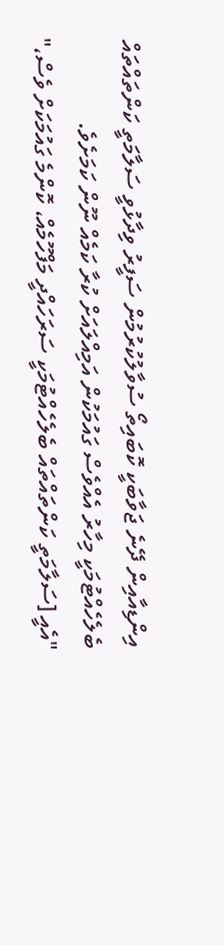އިންޑިއާއިން ދޭނެ ޖަވާބަކީ ކޮބައިތޯ ސުވާލުކުރުމުން ސަފީރު ވިދާޅުވީ ސަލާމަތީ ކަންތައްތައް ބެލެހެއްޓުމަކީ މިހާރު އެއްވެސް ގައުމަކުން އަމިއްލައަށް ކުރާ ކަމެއް ނޫން ކަމަށެވެ.
"އެއީ [ސަލާމަތީ ކަންތައްތައް ބެލެހެއްޓުމަކީ ސަރަހައްދީ މަފްހޫމެއް، ކޮންމެ ގައުމަކަށް ވެސް،"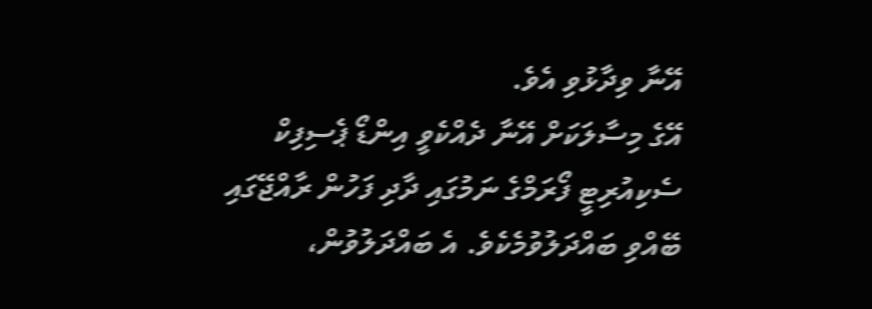އޭނާ ވިދާޅުވި އެވެ.
އޭގެ މިސާލަކަށް އޭނާ ދެއްކެވީ އިންޑޯ ޕެސިފިކް ސެކިއުރިޓީ ފޯރަމްގެ ނަމުގައި ދާދި ފަހުން ރާއްޖޭގައި ބޭއްވި ބައްދަލުވުމެކެވެ. އެ ބައްދަލުވުން،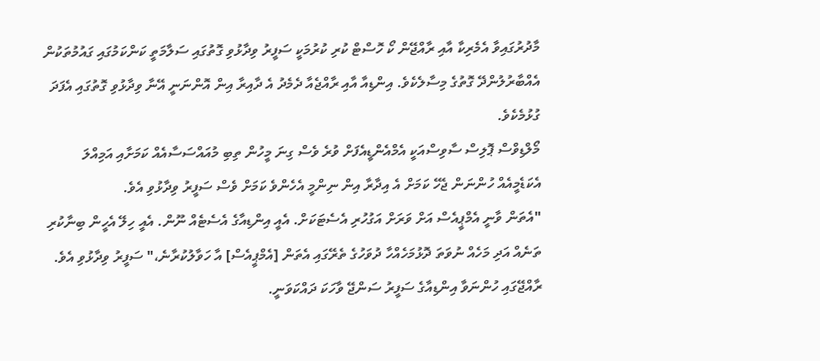މާދުރުގައިވާ އެމެރިކާ އާއި ރާއްޖޭން ކޯ ހޮސްޓް ކުރި ކުރުމަކީ ސަފީރު ވިދާޅުވި ގޮތުގައި ސަލާމަތީ ކަންކަމުގައި ގައުމުތަކުން އެއްބާރުލުންދޭ ގޮތުގެ މިސާލެކެވެ. އިންޑިއާ އާއި ރާއްޖެއާ ދެމެދު އެ ދާއިރާ އިން އޮންނަނީ އޭނާ ވިދާޅުވި ގޮތުގައި އެފަދަ ގުޅުމެކެވެ.
މޯލްޑިވްސް ޕޮލިސް ސާވިސްއަކީ އެމްއެންޑީއެފަށް ވުރެ ވެސް ގިނަ މީހުން ތިބި މުއައްސަސާއެއް ކަމަށާއި އަމިއްލަ އެކަޑެމީއެއް ހުންނަން ޖެހޭ ކަމަށް އެ އިދާރާ އިން ނިންމީ އެހެންވެ ކަމަށް ވެސް ސަފީރު ވިދާޅުވި އެވެ.
"އެތަން ވާނީ އެމްޕީއެސް އަށް ވަރަށް އަގުހުރި އެސެޓަކަށް. އެއީ އިންޑިއާގެ އެސެޓެއް ނޫން. އެއީ ހިލޭ އެހީން ބިނާކުރި ތަނެއް އަދި މަހެއް ނުވަތަ ދޮޅުމަހެއްހާ ދުވަހުގެ ތެރޭގައި އެތަން [އެމްޕީއެސް] އާ ހަވާލުކުރާނެ،" ސަފީރު ވިދާޅުވި އެވެ.
ރާއްޖޭގައި ހުންނަވާ އިންޑިއާގެ ސަފީރު ސަންޖޭ ވާހަކަ ދައްކަވަނީ.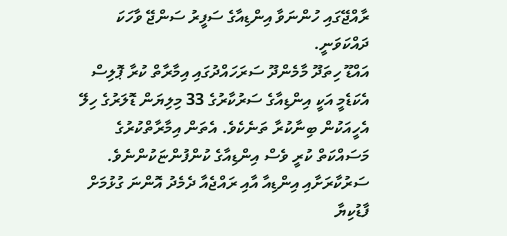ރާއްޖޭގައި ހުންނަވާ އިންޑިއާގެ ސަފީރު ސަންޖޭ ވާހަކަ ދައްކަވަނީ.
އައްޑޫ ހިތަދޫ މާމެންދޫ ސަރަހައްދުގައި އިމާރާތް ކުރާ ޕޮލިސް އެކަޑެމީ އަކީ އިންޑިއާގެ ސަރުކާރުގެ 33 މިލިޔަން ޑޮލަރުގެ ހިލޭ އެހީއަކުން ބިނާކުރާ ތަނެކެވެ. އެތަން އިމާރާތްކުރުގެ މަސައްކަތް ކުރީ ވެސް އިންޑިއާގެ ކުންފުންޏަކުންނެވެ. ސަރުކާރަށާއި އިންޑިއާ އާއި ރައްޖެއާ ދެމެދު އޮންނަ ގުޅުމަށް ފާޑުކިޔާ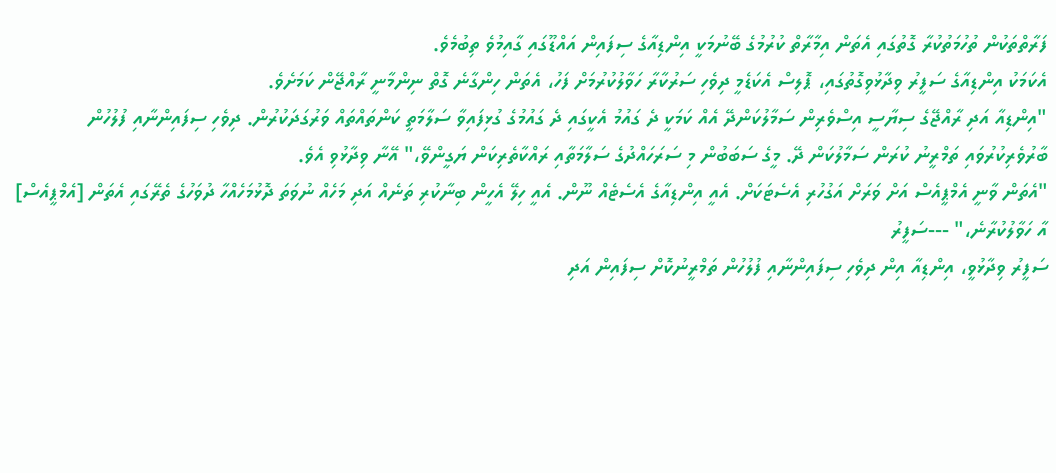ފަރާތްތަކުން ތުހުމަތުކުރާ ގޮތުގައި އެތަން އިމާރާތް ކުރުމުގެ ބޭނުމަކީ އިންޑިއާގެ ސިފައިން އައްޑޫގައި ގާއިމުވެ ތިބުމެވެ.
އެކަމަކު އިންޑިއާގެ ސަފީރު ވިދާޅުވިގޮތުގައި، ޕޮލިސް އެކަޑެމީ ދިވެހި ސަރުކާރާ ހަވާލުކުރުމަށް ފަހު، އެތަން ހިންގާނެ ގޮތް ނިންމާނީ ރާއްޖޭން ކަމަށެވެ.
"އިންޑިއާ އަދި ރާއްޖޭގެ ސިޔާސީ އިސްވެރިން ސަމާލުކަންދޭ އެއް ކަމަކީ ދެ ގައުމު އެކީގައި ދެ ގައުމުގެ ގުޅިފައިވާ ސަލާމަތީ ކަންތައްތައް ވަރުގަދަކުރުން. ދިވެހި ސިފައިންނާއި ފުލުހުން ބާރުވެރިކުރުވައި ތަމްރީނު ކުރަން ސަމާލުކަން ދޭ. މީގެ ސަބަބުން މި ސަރަހައްދުގެ ސަލާމަތާއި ރައްކާތެރިކަން ޔަގީންވޭ،" އޭނާ ވިދާޅުވި އެވެ.
"އެތަން ވާނީ އެމްޕީއެސް އަށް ވަރަށް އަގުހުރި އެސެޓަކަށް. އެއީ އިންޑިއާގެ އެސެޓެއް ނޫން. އެއީ ހިލޭ އެހީން ބިނާކުރި ތަނެއް އަދި މަހެއް ނުވަތަ ދޮޅުމަހެއްހާ ދުވަހުގެ ތެރޭގައި އެތަން [އެމްޕީއެސް] އާ ހަވާލުކުރާނެ،" ---ސަފީރު
ސަފީރު ވިދާޅުވީ، އިންޑިއާ އިން ދިވެހި ސިފައިންނާއި ފުލުހުން ތަމްރީނުކޮށް ސިފައިން އަދި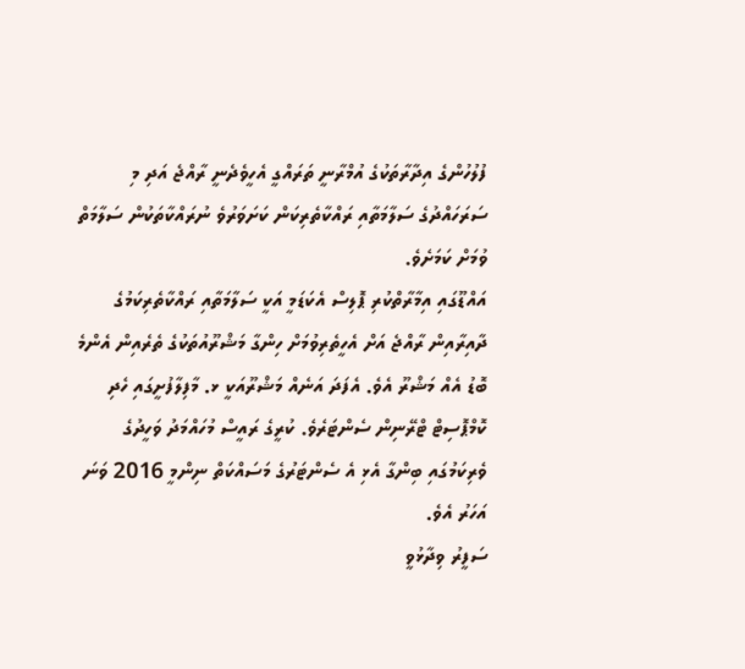ފުލުހުންގެ އިދާރާތަކުގެ އުމްރާނީ ތަރައްގީ އެހީވެދެނީ ރާއްޖެ އަދި މި ސަރަހައްދުގެ ސަލާމަތާއި ރައްކާތެރިކަން ކަށަވަރުވެ ނުރައްކާތަކުން ސަލާމަތް ވުމަށް ކަމަށެވެ.
އައްޑޫގައި އިމާރާތްކުރި ޕޮލިސް އެކަޑަމީ އަކީ ސަލާމަތާއި ރައްކާތެރިކަމުގެ ދާއިރާއިން ރާއްޖެ އަށް އެހީތެރިވުމަށް ހިންގާ މަޝްރޫއުތަކުގެ ތެރެއިން އެންމެ ބޮޑު އެއް މަޝްރޫ އެވެ. އެފަދަ އަނެއް މަޝްރޫއަކީ ޅ. މާފިލާފުށީގައި ހެދި ކޮމްޕޮސިޓް ޓްރޭނިން ސެންޓަރެވެ. ކުރީގެ ރައީސް މުހައްމަދު ވަހީދުގެ ވެރިކަމުގައި ބިންގާ އެޅި އެ ސެންޓަރުގެ މަސައްކަތް ނިންމީ 2016 ވަނަ އަހަރު އެވެ.
ސަފީރު ވިދާޅުވީ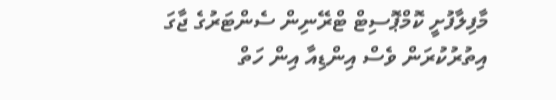މާފިލާފުށީ ކޮމްޕޮސިޓް ޓްރޭނިން ސެންޓަރުގެ ޖާގަ އިތުރުކުރަން ވެސް އިންޑިއާ އިން ހަތް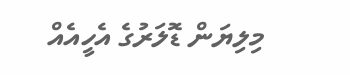މިލިޔަން ޑޮލަރުގެ އެހީއެއް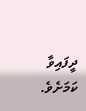ދީފައިވާ ކަމަށެވެ.